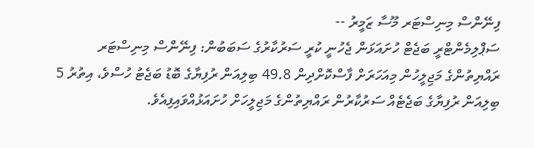ފިނޭންސް މިނިސްޓަރ މޫސާ ޒަމީރު --
ސަޕްލިމެންޓްރީ ބަޖެޓް ހުށައަޅަން ޖެހުނީ ކުރީ ސަރުކާރުގެ ސަބަބުން: ފިނޭންސް މިނިސްޓަރ
ރައްޔިތުންގެ މަޖިލީހުން މިއަހަރަށް ފާސްކޮށްދިން 49.8 ބިލިއަން ރުފިޔާގެ ބޮޑު ބަޖެޓު ހުސްވެ، އިތުރު 5 ބިލިއަން ރުފިޔާގެ ބަޖެޓެއް ސަރުކާރުން ރައްޔިތުންގެ މަޖިލީހަށް ހުށައަޅުއްވައިފިއެވެ.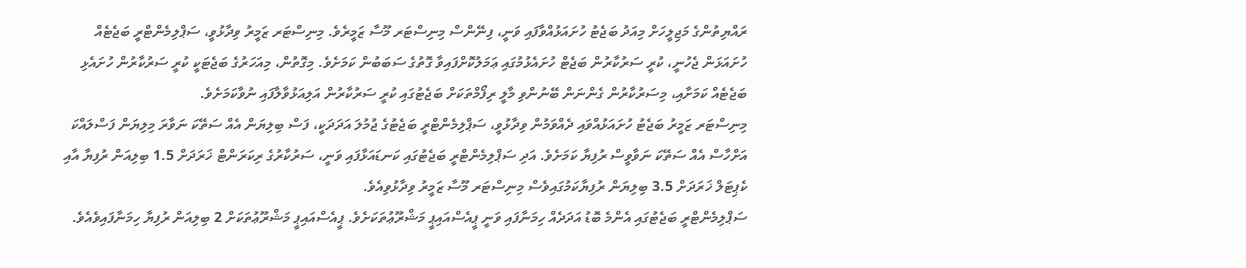ރައްޔިތުންގެ މަޖިލީހަށް މިއަދު ބަޖެޓު ހުށައަޅުއްވާފައި ވަނީ، ފިނޭންސް މިނިސްޓަރ މޫސާ ޒަމީރެވެ. މިނިސްޓަރ ޒަމީރު ވިދާޅުވީ، ސަޕްލިމެންޓްރީ ބަޖެޓެއް ހުށައަޅަން ޖެހުނީ، ކުރީ ސަރުކާރުން ބަޖެޓް ހުށައެޅުމުގައި ޢަމަލުކޮށްފައިވާ ގޮތުގެ ސަބަބުން ކަމަށެވެ. މިގޮތުން، މިއަހަރުގެ ބަޖެޓަކީ ކުރީ ސަރުކާރުން ހުށައެޅި ބަޖެޓެއް ކަމަށާއި، މިސަރުކާރުން ގެންނަން ބޭނުންވި މާލީ ރިފޯމްތަކަށް ބަޖެޓުގައި ކުރީ ސަރުކާރުން އަލިއަޅުވާލާފައި ނުވާކަމަށެވެ.
މިނިސްޓަރ ޒަމީރު ބަޖެޓު ހުށައަޅުއްވައި ދެއްވަމުން ވިދާޅުވީ، ސަޕްލިމެންޓްރީ ބަޖެޓުގެ ޖުމުލަ އަދަދަކީ، ފަސް ބިލިޔަން އެއް ސަތޭކަ ނަވާރަ މިލިޔަން ފަސްލައްކަ އަށްހާސް އެއް ސަތޭކަ ނަވާވީސް ރުފިޔާ ކަމަށެވެ. އަދި ސަޕްލިމެންޓްރީ ބަޖެޓުގައި ކަނޑައަޅާފައި ވަނީ، ސަރުކާރުގެ ރިކަރަންޓް ޚަރަދަށް 1.5 ބިލިއަން ރުފިޔާ އާއި ކެޕިޓަލް ޚަރަދަށް 3.5 ބިލިޔަން ރުފިޔާކަމުގައިވެސް މިނިސްޓަރ މޫސާ ޒަމީރު ވިދާޅުވިއެވެ.
ސަޕްލިމެންޓްރީ ބަޖެޓުގައި އެންމެ ބޮޑު އަދަދެއް ހިމަނާފައި ވަނީ ޕީއެސްއައިޕީ މަޝްރޫޢުތަކަށެވެ. ޕީއެސްއައިޕީ މަޝްރޫޢުތަކަށް 2 ބިލިއަން ރުފިޔާ ހިމަނާފައިވެއެވެ.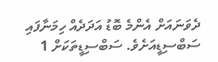ދެވަނައަށް އެންމެ ބޮޑު އަދަދެއް ހިމަނާފައި ސަބްސިޑީއަށެވެ. ސަބްސިޑީތަކަށް 1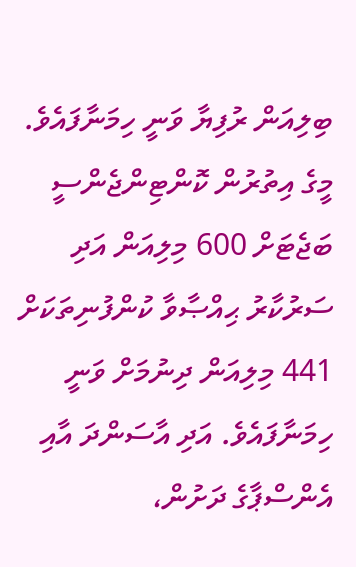ބިލިއަން ރުފިޔާ ވަނީ ހިމަނާފައެވެ. މީގެ އިތުރުން ކޮންޓިންޖެންސީ ބަޖެޓަށް 600 މިލިއަން އަދި ސަރުކާރު ޙިއްޞާވާ ކުންފުނިތަކަށް 441 މިލިއަން ދިނުމަށް ވަނީ ހިމަނާފައެވެ. އަދި އާސަންދަ އާއި އެންސްޕާގެ ދަށުން،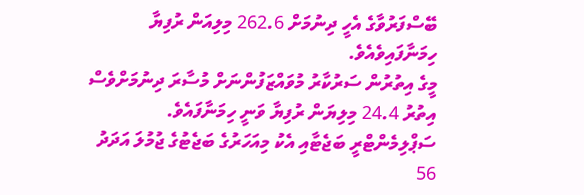ބޭސްފަރުވާގެ އެހީ ދިނުމަށް 262.6 މިލިއަން ރުފިޔާ ހިމަނާފައިވެއެވެ.
މީގެ އިތުރުން ސަރުކާރު މުވައްޒަފުންނަށް މުސާރަ ދިނުމަށްވެސް އިތުރު 24.4 މިލިޔަން ރުފިޔާ ވަނީ ހިމަނާފައެވެ.
ސަޕްލިމެންޓްރީ ބަޖެޓާއި އެކު މިއަހަރުގެ ބަޖެޓުގެ ޖުމުލަ އަދަދު 56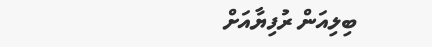ބިލިއަން ރުފިޔާއަށް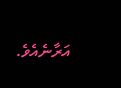އަރާނެއެވެ.